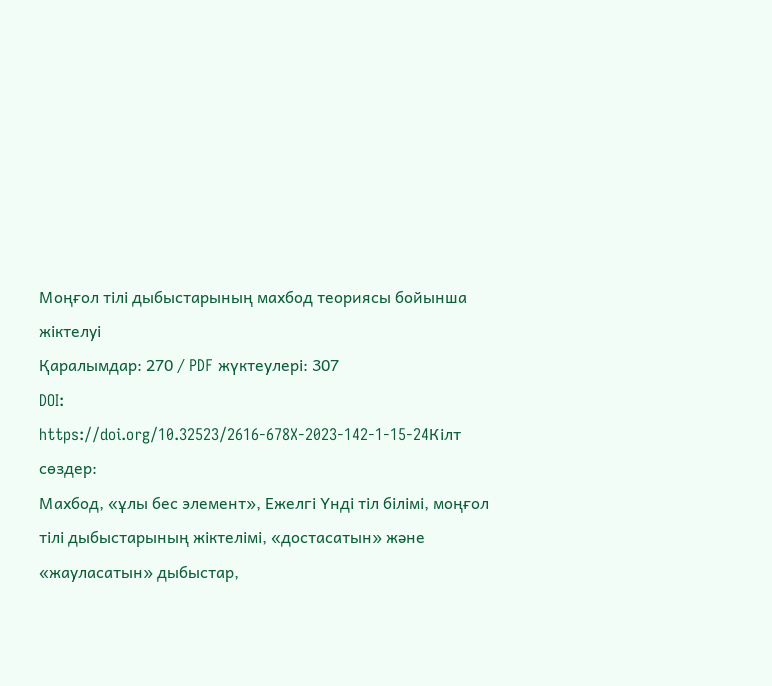Моңғол тілі дыбыстарының махбод теориясы бойынша жіктелуі
Қаралымдар: 270 / PDF жүктеулері: 307
DOI:
https://doi.org/10.32523/2616-678X-2023-142-1-15-24Кілт сөздер:
Махбод, «ұлы бес элемент», Ежелгі Үнді тіл білімі, моңғол тілі дыбыстарының жіктелімі, «достасатын» және «жауласатын» дыбыстар,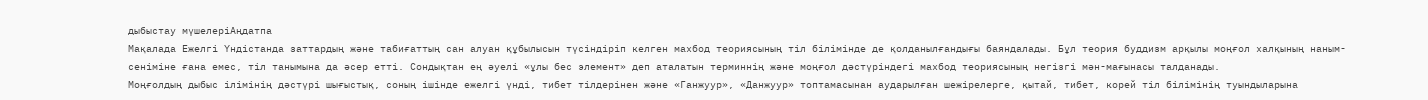дыбыстау мүшелеріАңдатпа
Мақалада Ежелгі Үндістанда заттардың және табиғаттың сан алуан құбылысын түсіндіріп келген махбод теориясының тіл білімінде де қолданылғандығы баяндалады. Бұл теория буддизм арқылы моңғол халқының наным-сеніміне ғана емес, тіл танымына да әсер етті. Сондықтан ең әуелі «ұлы бес элемент» деп аталатын терминнің және моңғол дәстүріндегі махбод теориясының негізгі мән-мағынасы талданады.
Моңғолдың дыбыс ілімінің дәстүрі шығыстық, соның ішінде ежелгі үнді, тибет тілдерінен және «Ганжуур», «Данжуур» топтамасынан аударылған шежірелерге, қытай, тибет, корей тіл білімінің туындыларына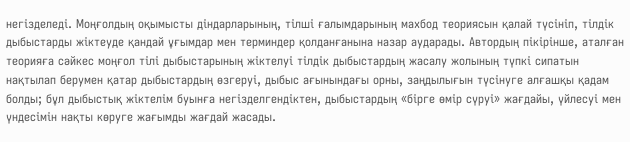негізделеді. Моңғолдың оқымысты діндарларының, тілші ғалымдарының махбод теориясын қалай түсініп, тілдік дыбыстарды жіктеуде қандай ұғымдар мен терминдер қолданғанына назар аударады. Автордың пікірінше, аталған теорияға сәйкес моңғол тілі дыбыстарының жіктелуі тілдік дыбыстардың жасалу жолының түпкі сипатын нақтылап берумен қатар дыбыстардың өзгеруі, дыбыс ағынындағы орны, заңдылығын түсінуге алғашқы қадам болды; бұл дыбыстық жіктелім буынға негізделгендіктен, дыбыстардың «бірге өмір сүруі» жағдайы, үйлесуі мен үндесімін нақты көруге жағымды жағдай жасады.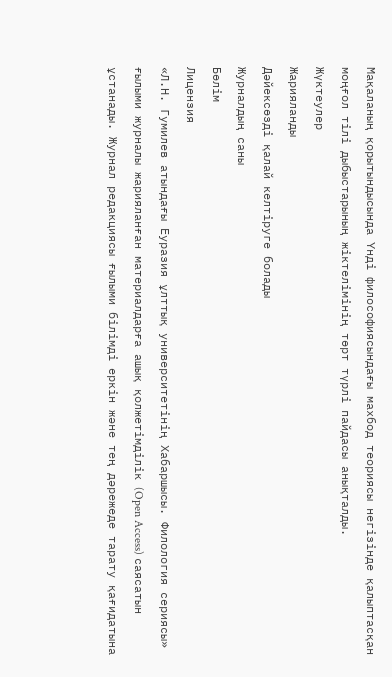Мақаланың қорытындысында Үнді философиясындағы махбод теориясы негізінде қалыптасқан моңғол тілі дыбыстарының жіктелімінің төрт түрлі пайдасы анықталды.
Жүктеулер
Жарияланды
Дәйексөзді қалай келтіруге болады
Журналдың саны
Бөлім
Лицензия
«Л.Н. Гумилев атындағы Еуразия ұлттық университетінің Хабаршысы. Филология сериясы» ғылыми журналы жарияланған материалдарға ашық қолжетімділік (Open Access) саясатын ұстанады. Журнал редакциясы ғылыми білімді еркін және тең дәрежеде тарату қағидатына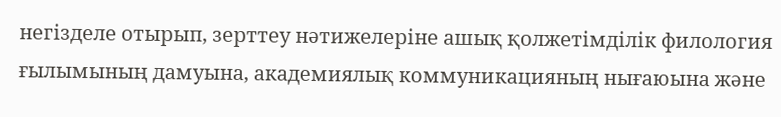негізделе отырып, зерттеу нәтижелеріне ашық қолжетімділік филология ғылымының дамуына, академиялық коммуникацияның нығаюына және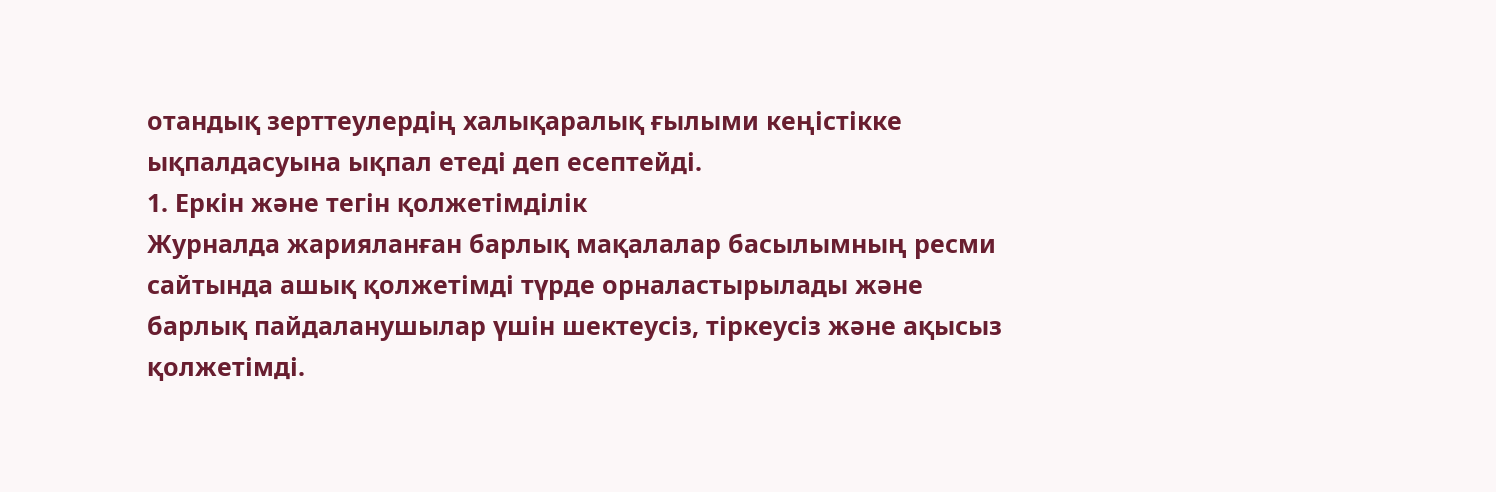отандық зерттеулердің халықаралық ғылыми кеңістікке ықпалдасуына ықпал етеді деп есептейді.
1. Еркін және тегін қолжетімділік
Журналда жарияланған барлық мақалалар басылымның ресми сайтында ашық қолжетімді түрде орналастырылады және барлық пайдаланушылар үшін шектеусіз, тіркеусіз және ақысыз қолжетімді.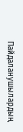Пайдаланушылардың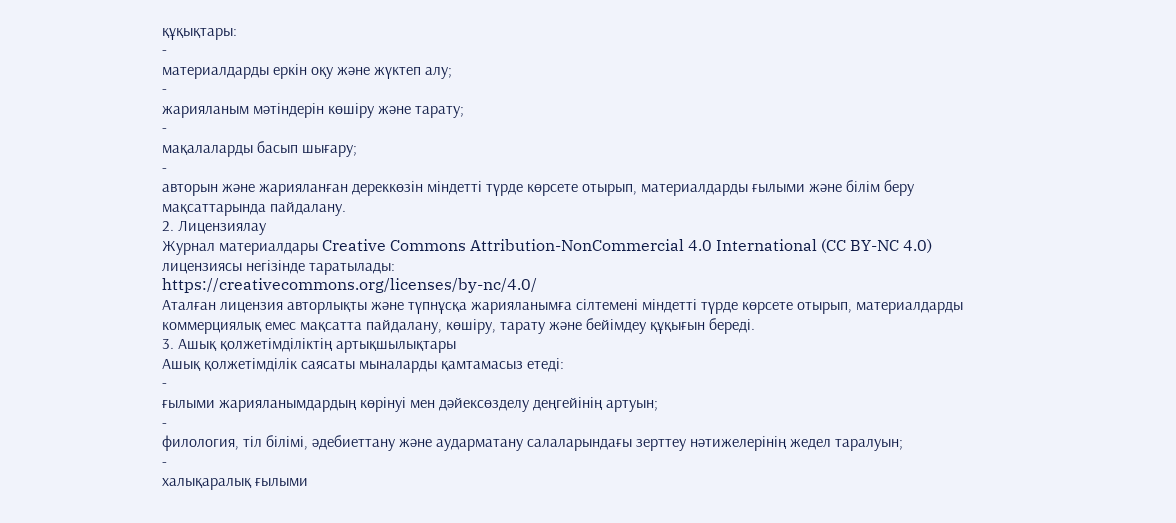құқықтары:
-
материалдарды еркін оқу және жүктеп алу;
-
жарияланым мәтіндерін көшіру және тарату;
-
мақалаларды басып шығару;
-
авторын және жарияланған дереккөзін міндетті түрде көрсете отырып, материалдарды ғылыми және білім беру мақсаттарында пайдалану.
2. Лицензиялау
Журнал материалдары Creative Commons Attribution-NonCommercial 4.0 International (CC BY-NC 4.0) лицензиясы негізінде таратылады:
https://creativecommons.org/licenses/by-nc/4.0/
Аталған лицензия авторлықты және түпнұсқа жарияланымға сілтемені міндетті түрде көрсете отырып, материалдарды коммерциялық емес мақсатта пайдалану, көшіру, тарату және бейімдеу құқығын береді.
3. Ашық қолжетімділіктің артықшылықтары
Ашық қолжетімділік саясаты мыналарды қамтамасыз етеді:
-
ғылыми жарияланымдардың көрінуі мен дәйексөзделу деңгейінің артуын;
-
филология, тіл білімі, әдебиеттану және аударматану салаларындағы зерттеу нәтижелерінің жедел таралуын;
-
халықаралық ғылыми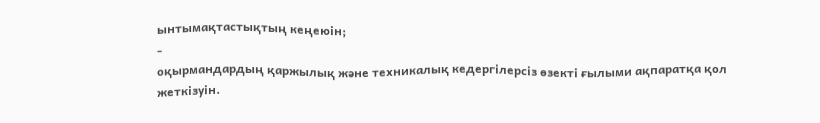ынтымақтастықтың кеңеюін;
-
оқырмандардың қаржылық және техникалық кедергілерсіз өзекті ғылыми ақпаратқа қол жеткізуін.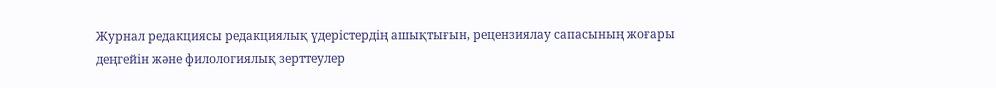Журнал редакциясы редакциялық үдерістердің ашықтығын, рецензиялау сапасының жоғары деңгейін және филологиялық зерттеулер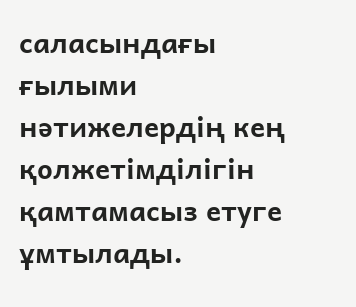саласындағы ғылыми нәтижелердің кең қолжетімділігін қамтамасыз етуге ұмтылады.